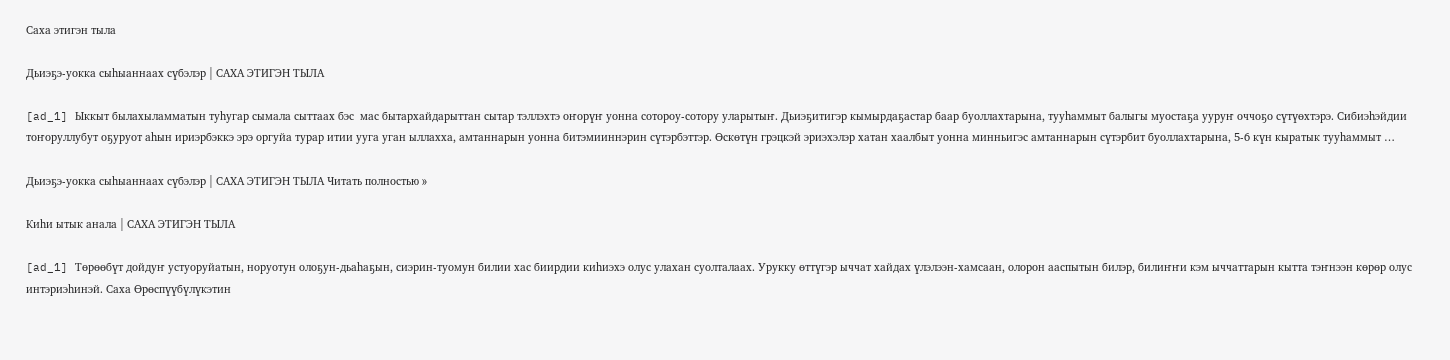Саха этигэн тыла

Дьиэҕэ-уокка сыһыаннаах сүбэлэр | САХА ЭТИГЭН ТЫЛА

[ad_1] Ыккыт былахыламматын туһугар сымала сыттаах бэс  мас бытархайдарыттан сытар тэллэхтэ оҥорүҥ уонна сотороу-сотору уларытыҥ. Дьиэҕитигэр кымырдаҕастар баар буоллахтарына, тууһаммыт балыгы муостаҕа ууруҥ оччоҕо сүтүөхтэрэ. Сибиэһэйдии тоҥоруллубут оҕуруот аһын ириэрбэккэ эрэ оргуйа турар итии ууга уган ыллахха, амтаннарын уонна битэмииннэрин сүтэрбэттэр. Өскөтүн грэцкэй эриэхэлэр хатан хаалбыт уонна минньигэс амтаннарын сүтэрбит буоллахтарына, 5-6 күн кыратык тууһаммыт …

Дьиэҕэ-уокка сыһыаннаах сүбэлэр | САХА ЭТИГЭН ТЫЛА Читать полностью »

Киһи ытык анала | САХА ЭТИГЭН ТЫЛА

[ad_1] Төрөөбүт дойдуҥ устуоруйатын, норуотун олоҕун-дьаһаҕын, сиэрин-туомун билии хас биирдии киһиэхэ олус улахан суолталаах. Урукку өттүгэр ыччат хайдах үлэлээн-хамсаан, олорон ааспытын билэр, билиҥҥи кэм ыччаттарын кытта тэҥнээн көрөр олус интэриэһинэй. Саха Өрөспүүбүлүкэтин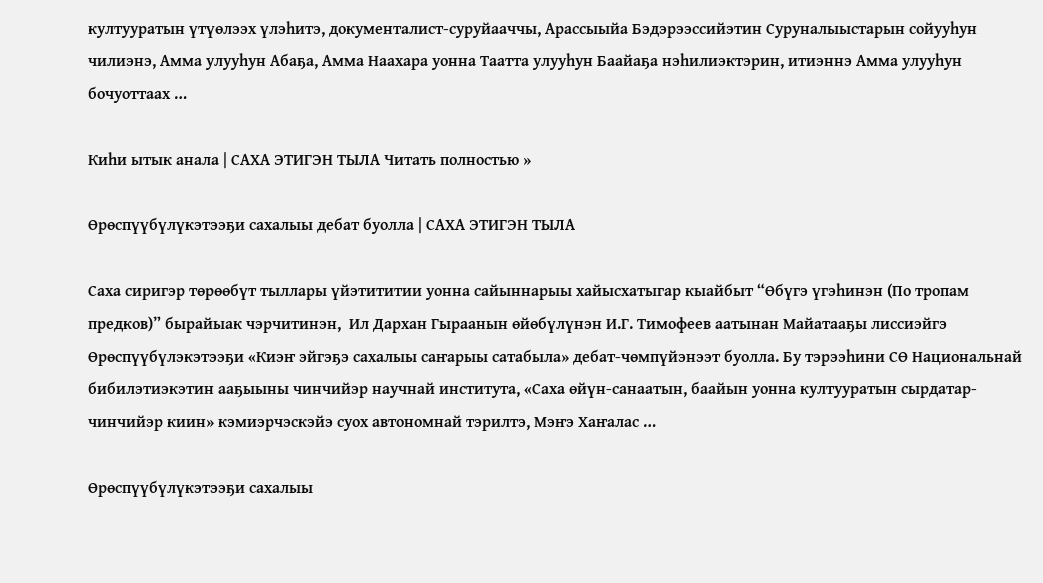култууратын үтүөлээх үлэһитэ, документалист-суруйааччы, Арассыыйа Бэдэрээссийэтин Суруналыыстарын сойууһун чилиэнэ, Амма улууһун Абаҕа, Амма Наахара уонна Таатта улууһун Баайаҕа нэһилиэктэрин, итиэннэ Амма улууһун бочуоттаах …

Киһи ытык анала | САХА ЭТИГЭН ТЫЛА Читать полностью »

Өрөспүүбүлүкэтээҕи сахалыы дебат буолла | САХА ЭТИГЭН ТЫЛА

Саха сиригэр төрөөбүт тыллары үйэтититии уонна сайыннарыы хайысхатыгар кыайбыт “Өбүгэ үгэһинэн (По тропам предков)” бырайыак чэрчитинэн,  Ил Дархан Гыраанын өйөбүлүнэн И.Г. Тимофеев аатынан Майатааҕы лиссиэйгэ Өрөспүүбүлэкэтээҕи «Киэҥ эйгэҕэ сахалыы саҥарыы сатабыла» дебат-чөмпүйэнээт буолла. Бу тэрээһини СӨ Национальнай бибилэтиэкэтин ааҕыыны чинчийэр научнай института, «Саха өйүн-санаатын, баайын уонна култууратын сырдатар-чинчийэр киин» кэмиэрчэскэйэ суох автономнай тэрилтэ, Мэҥэ Хаҥалас …

Өрөспүүбүлүкэтээҕи сахалыы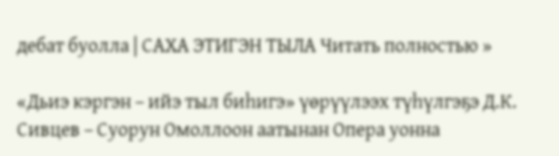дебат буолла | САХА ЭТИГЭН ТЫЛА Читать полностью »

«Дьиэ кэргэн – ийэ тыл биһигэ» үөрүүлээх түһүлгэҕэ Д.К. Сивцев – Суорун Омоллоон аатынан Опера уонна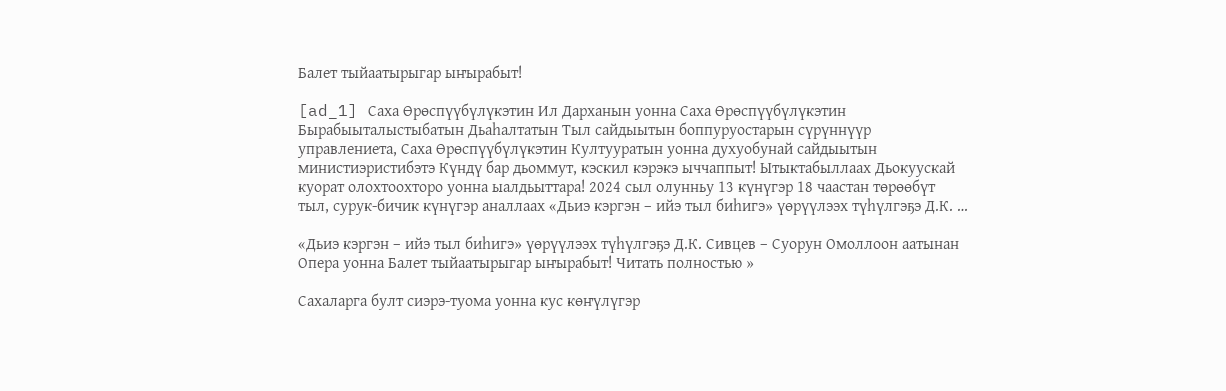Балет тыйаатырыгар ыҥырабыт!

[ad_1] Саха Өрөспүүбүлүкэтин Ил Дарханын уонна Саха Өрөспүүбүлүкэтин Бырабыыталыстыбатын Дьаһалтатын Тыл сайдыытын боппуруостарын сүрүннүүр управлениета, Саха Өрөспүүбүлүкэтин Култууратын уонна духуобунай сайдыытын министиэристибэтэ Күндү бар дьоммут, кэскил кэрэкэ ыччаппыт! Ытыктабыллаах Дьокуускай куорат олохтоохторо уонна ыалдьыттара! 2024 сыл олунньу 13 күнүгэр 18 чаастан төрөөбүт тыл, сурук-бичик күнүгэр аналлаах «Дьиэ кэргэн – ийэ тыл биһигэ» үөрүүлээх түһүлгэҕэ Д.К. …

«Дьиэ кэргэн – ийэ тыл биһигэ» үөрүүлээх түһүлгэҕэ Д.К. Сивцев – Суорун Омоллоон аатынан Опера уонна Балет тыйаатырыгар ыҥырабыт! Читать полностью »

Сахаларга булт сиэрэ-туома уонна кус көҥүлүгэр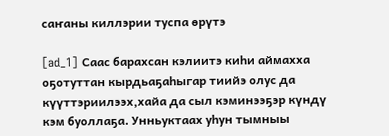саҥаны киллэрии туспа өрүтэ

[ad_1] Саас барахсан кэлиитэ киһи аймахха оҕотуттан кырдьаҕаһыгар тиийэ олус да күүттэриилээх,хайа да сыл кэминээҕэр күндү кэм буоллаҕа. Унньуктаах уһун тымныы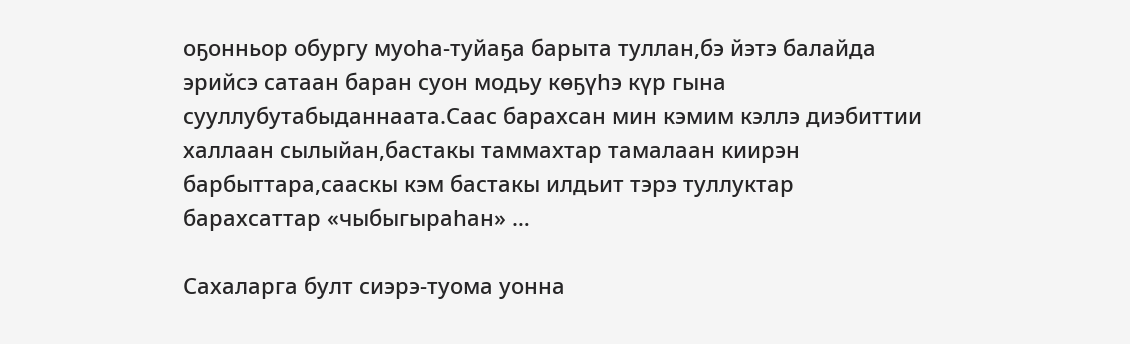оҕонньор обургу муоһа-туйаҕа барыта туллан,бэ йэтэ балайда эрийсэ сатаан баран суон модьу көҕүһэ күр гына сууллубутабыданнаата.Саас барахсан мин кэмим кэллэ диэбиттии халлаан сылыйан,бастакы таммахтар тамалаан киирэн барбыттара,сааскы кэм бастакы илдьит тэрэ туллуктар барахсаттар «чыбыгыраһан» …

Сахаларга булт сиэрэ-туома уонна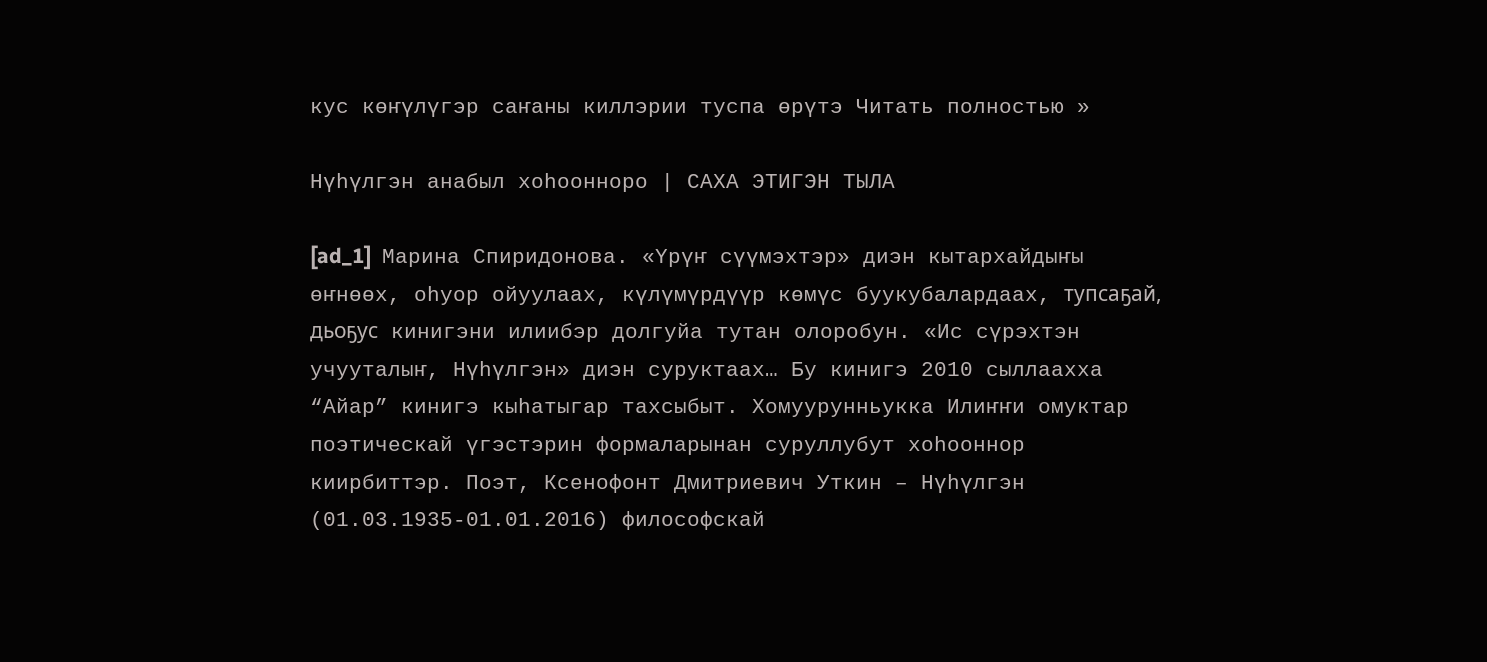кус көҥүлүгэр саҥаны киллэрии туспа өрүтэ Читать полностью »

Нүһүлгэн анабыл хоһоонноро | САХА ЭТИГЭН ТЫЛА

[ad_1]  Марина Спиридонова. «Үрүҥ сүүмэхтэр» диэн кытархайдыҥы өҥнөөх, оһуор ойуулаах, күлүмүрдүүр көмүс буукубалардаах, тупсаҕай, дьоҕус кинигэни илиибэр долгуйа тутан олоробун. «Ис сүрэхтэн учууталыҥ, Нүһүлгэн» диэн суруктаах… Бу кинигэ 2010 сыллаахха “Айар” кинигэ кыһатыгар тахсыбыт. Хомуурунньукка Илиҥҥи омуктар поэтическай үгэстэрин формаларынан суруллубут хоһооннор киирбиттэр. Поэт, Ксенофонт Дмитриевич Уткин – Нүһүлгэн (01.03.1935-01.01.2016) философскай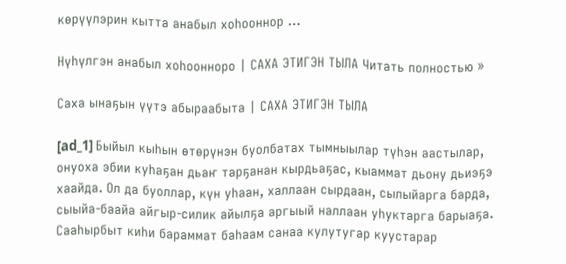көрүүлэрин кытта анабыл хоһооннор …

Нүһүлгэн анабыл хоһоонноро | САХА ЭТИГЭН ТЫЛА Читать полностью »

Саха ынаҕын үүтэ абыраабыта | САХА ЭТИГЭН ТЫЛА

[ad_1] Быйыл кыһын өтөрүнэн буолбатах тымныылар түһэн аастылар, онуоха эбии куһаҕан дьаҥ тарҕанан кырдьаҕас, кыаммат дьону дьиэҕэ хаайда. Ол да буоллар, күн уһаан, халлаан сырдаан, сылыйарга барда, сыыйа-баайа айгыр-силик айылҕа аргыый наллаан уһуктарга барыаҕа. Сааһырбыт киһи бараммат баһаам санаа кулутугар куустарар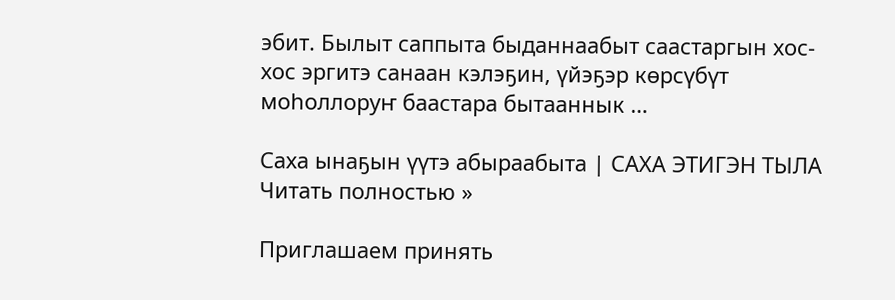эбит. Былыт саппыта быданнаабыт саастаргын хос-хос эргитэ санаан кэлэҕин, үйэҕэр көрсүбүт моһоллоруҥ баастара бытааннык …

Саха ынаҕын үүтэ абыраабыта | САХА ЭТИГЭН ТЫЛА Читать полностью »

Приглашаем принять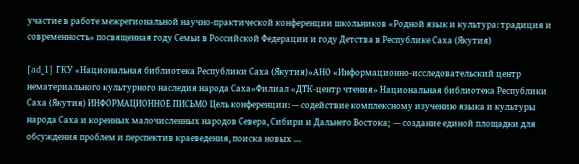участие в работе межрегиональной научно-практической конференции школьников «Родной язык и культура: традиция и современность» посвященная году Семьи в Российской Федерации и году Детства в Республике Саха (Якутия)

[ad_1] ГКУ «Национальная библиотека Республики Саха (Якутия)»АНО «Информационно-исследовательский центр нематериального культурного наследия народа Саха»Филиал «ДТК-центр чтения» Национальная библиотека Республики Саха (Якутия) ИНФОРМАЦИОННОЕ ПИСЬМО Цель конференции: — содействие комплексному изучению языка и культуры народа Саха и коренных малочисленных народов Севера, Сибири и Дальнего Востока;  — создание единой площадки для обсуждения проблем и перспектив краеведения, поиска новых …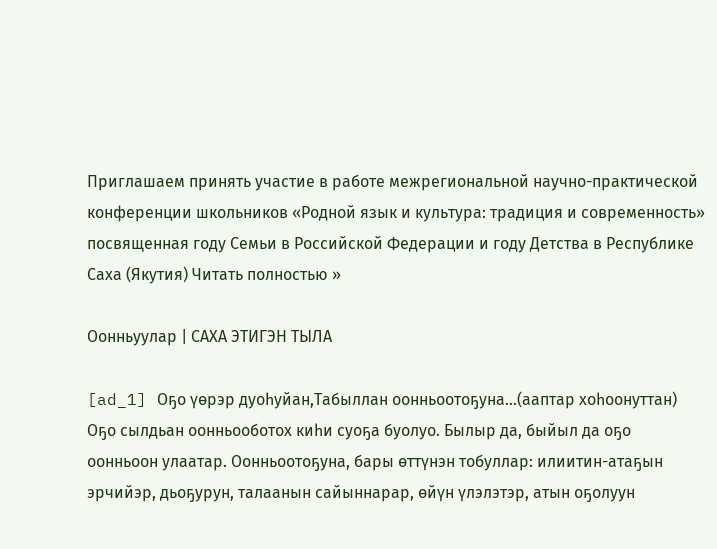Приглашаем принять участие в работе межрегиональной научно-практической конференции школьников «Родной язык и культура: традиция и современность» посвященная году Семьи в Российской Федерации и году Детства в Республике Саха (Якутия) Читать полностью »

Оонньуулар | САХА ЭТИГЭН ТЫЛА

[ad_1] Оҕо үөрэр дуоһуйан,Табыллан оонньоотоҕуна…(ааптар хоһоонуттан) Оҕо сылдьан оонньооботох киһи суоҕа буолуо. Былыр да, быйыл да оҕо оонньоон улаатар. Оонньоотоҕуна, бары өттүнэн тобуллар: илиитин-атаҕын эрчийэр, дьоҕурун, талаанын сайыннарар, өйүн үлэлэтэр, атын оҕолуун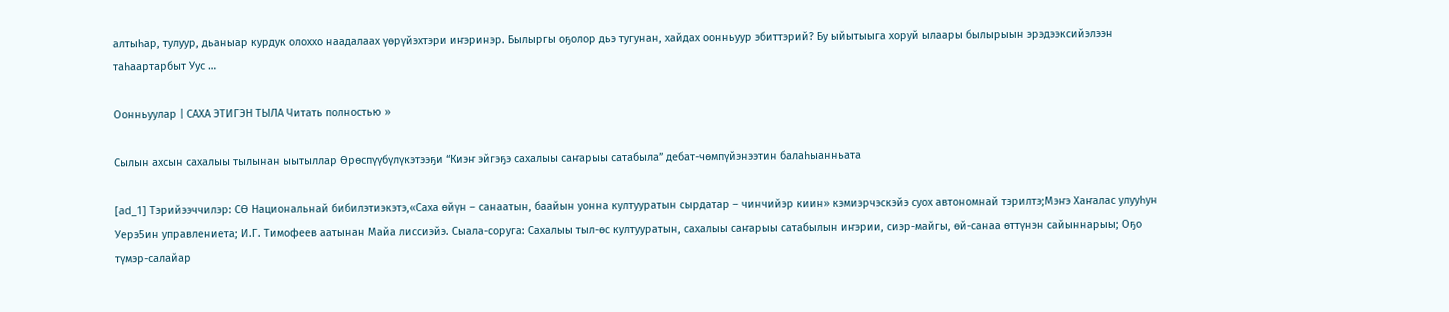алтыһар, тулуур, дьаныар курдук олоххо наадалаах үөрүйэхтэри иҥэринэр. Былыргы оҕолор дьэ тугунан, хайдах оонньуур эбиттэрий? Бу ыйытыыга хоруй ылаары былырыын эрэдээксийэлээн таһаартарбыт Уус …

Оонньуулар | САХА ЭТИГЭН ТЫЛА Читать полностью »

Сылын ахсын сахалыы тылынан ыытыллар Өрөспүүбүлүкэтээҕи “Киэҥ эйгэҕэ сахалыы саҥарыы сатабыла” дебат-чөмпүйэнээтин балаһыанньата

[ad_1] Тэрийээччилэр: СӨ Национальнай бибилэтиэкэтэ,«Саха өйүн – санаатын, баайын уонна култууратын сырдатар – чинчийэр киин» кэмиэрчэскэйэ суох автономнай тэрилтэ;Мэҥэ Хаҥалас улууһун Уерэ5ин управлениета; И.Г. Тимофеев аатынан Майа лиссиэйэ. Сыала-соруга: Сахалыы тыл-өс култууратын, сахалыы саҥарыы сатабылын иҥэрии, сиэр-майгы, өй-санаа өттүнэн сайыннарыы; Оҕо түмэр-салайар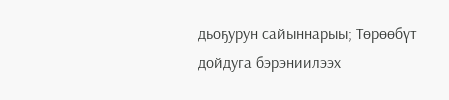дьоҕурун сайыннарыы; Төрөөбүт дойдуга бэрэниилээх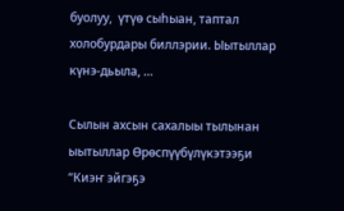буолуу,  үтүө сыһыан, таптал холобурдары биллэрии. Ыытыллар күнэ-дьыла, …

Сылын ахсын сахалыы тылынан ыытыллар Өрөспүүбүлүкэтээҕи “Киэҥ эйгэҕэ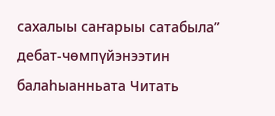сахалыы саҥарыы сатабыла” дебат-чөмпүйэнээтин балаһыанньата Читать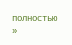полностью »